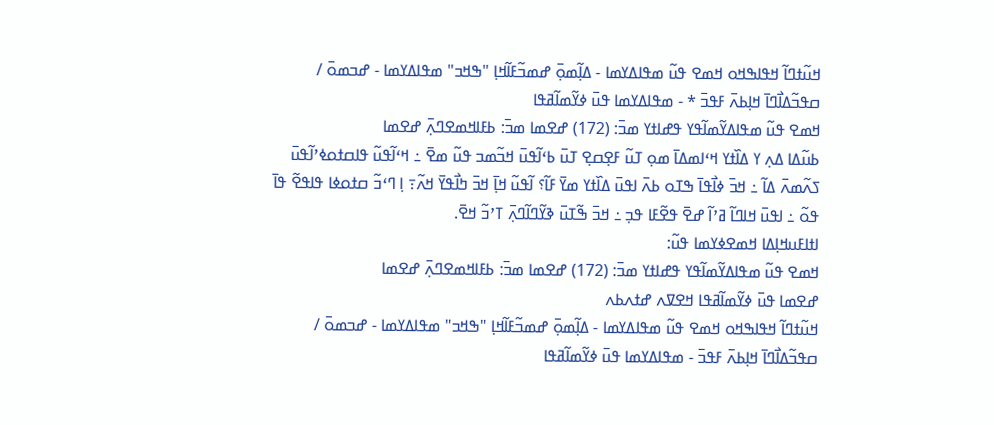ߞߎ߬ߙߣߊ߬ ߞߟߊߒߞߋ ߞߘߐ ߟߎ߬ ߘߟߊߡߌߘߊ - ߡߊ߲߬ߘߋ߲߫ ߝߘߏ߬ߓߊ߬ߞߊ߲ "ߒߞߏ" ߘߟߊߡߌߘߊ - ߝߏߘߋ߫ / ߛߟߏ߬ߡߊ߯ߣߊ߫ ߞߊ߲ߕߍ߫ ߓߟߏ߫ * - ߘߟߊߡߌߘߊ ߟߎ߫ ߦߌ߬ߘߊ߬ߥߟߊ
ߞߘߐ ߟߎ߬ ߘߟߊߡߌ߬ߘߊ߬ߟߌ ߟߝߊߙߌ ߘߏ߫: (172) ߝߐߘߊ ߘߏ߫: ߕߓߊߞߘߐߣߍ߲߫ ߝߐߘߊ
ߕߎ߬ߡߊ ߡߍ߲ ߌ ߡߊ߰ߙߌ ߞߵߊߘߡߊ߫ ߘߋ߲ ߠߎ߬ ߓߐ߲ߛߐ߲ ߠߎ߫ ߕߵߊ߬ߟߎ߫ ߞߏ߬ߘߏ ߟߎ߬ ߘߐ߫ ߸ ߞߵߊ߬ߟߎ߬ ߟߊߛߙߋߦߴߊ߬ߟߎ߫ ߖߍ߬ߘߍ߫ ߡߊ߬ ߸ ߞߏ߫ ߦߊ߯ߟߊ߫ ߒߠߋ ߕߍ߫ ߊߟߎ߫ ߡߊ߰ߙߌ ߘߌ߫ ߓߊ߬؟ ߊ߬ߟߎ߬ ߞߊ߲߫ ߞߏ߫ ߤߊ߯ߟߌ߫ ߞߍ߬߹ ߊ߲ ߣߵߏ߬ ߛߙߋߦߊ ߟߊߟߐ߬ ߟߊ߫ ߟߋ߬ ߸ ߊߟߎ߫ ߞߊߣߊ߬ ߥߴߊ߬ ߝߐ߫ ߟߐ߬ߓߊ ߟߏ߲ ߸ ߞߏ߫ ߒ߬ߠߎ߫ ߢߌ߬ߣߊ߬ߣߍ߲߫ ߠߴߏ߬ ߞߐ߫.
ߊߙߊߓߎߞߊ߲ߡߊ ߞߘߐߦߌߘߊ ߟߎ߬:
ߞߘߐ ߟߎ߬ ߘߟߊߡߌ߬ߘߊ߬ߟߌ ߟߝߊߙߌ ߘߏ߫: (172) ߝߐߘߊ ߘߏ߫: ߕߓߊߞߘߐߣߍ߲߫ ߝߐߘߊ
ߝߐߘߊ ߟߎ߫ ߦߌ߬ߘߊ߬ߥߟߊ ߞߐߜߍ ߝߙߍߕߍ
ߞߎ߬ߙߣߊ߬ ߞߟߊߒߞߋ ߞߘߐ ߟߎ߬ ߘߟߊߡߌߘߊ - ߡߊ߲߬ߘߋ߲߫ ߝߘߏ߬ߓߊ߬ߞߊ߲ "ߒߞߏ" ߘߟߊߡߌߘߊ - ߝߏߘߋ߫ / ߛߟߏ߬ߡߊ߯ߣߊ߫ ߞߊ߲ߕߍ߫ ߓߟߏ߫ - ߘߟߊߡߌߘߊ ߟߎ߫ ߦߌ߬ߘߊ߬ߥߟߊ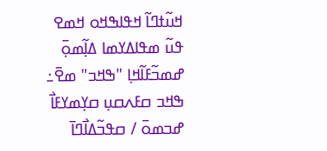ߞߎ߬ߙߣߊ߬ ߞߟߊߒߞߋ ߞߘߐ ߟߎ߬ ߘߟߊߡߌߘߊ ߡߊ߲߬ߘߋ߲߫ ߝߘߏ߬ߓߊ߬ߞߊ߲ "ߒߞߏ" ߘߐ߫߸ ߒߞߏ ߛߓߍߛߎ߲ ߛߌ߲ߘߌߓߊ߯ ߝߏߘߋ߫ / ߛߟߏ߬ߡߊ߯ߣߊ߫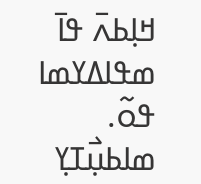ߞߊ߲ߕߍ߫ ߟߊ߫ ߘߟߊߡߌߘߊ ߟߋ߬.
ߘߊߕߎ߲߯ߠߌ߲